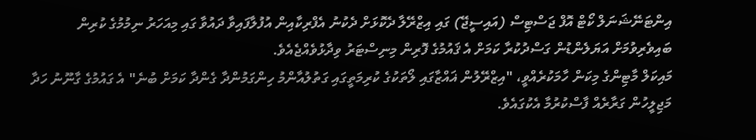އިންޓަނޭޝަނަލް ކޯޓް އޮފް ޖަސްޓިސް (އައިސީޖޭ) ގައި އިޒްރޭލާ ދެކޮޅަށް ދެކުނު އެފްރިކާއިން އުފުލާފައިވާ ދައުވާ ގައި މިއަހަރު ނިމުމުގެ ކުރިން ބައިވެރިވުމަށް އަޔަލެންޑުން ގަސްދުކުރާ ކަމަށް އެ ޤައުމުގެ ފޮރިން މިނިސްޓަރު ވިދާޅުވެއްޖެއެވެ.
މައިކަލް މާޓިންގެ މިކަން ހާމަކުރެއްވީ، "އިޒްރޭލުން ޣައްޒާގައި ލޯތަކުގެ ކުރިމަތީގައި ގަތުލުއާންމު ހިންގަމުންދާ ގެންދާ ކަމަށް ބުނެ" އެ ގައުމުގެ ގާނޫނު ހަދާ މަޖިލީހުން ގަރާރެއް ފާސްކުރުމާ އެކުގައެވެ.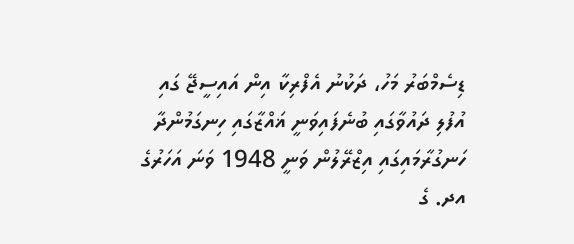ޑިސެމްބަރު މަހު، ދަކުނު އެފްރިކާ އިން އައިސީޖޭ ގައި އުފުލި ދައުވާގައި ބުނެފައިވަނީ ޣައްޒާގައި ހިނގަމުންދާ ހަނގުރާމައިގައި އިޒްރޭލުން ވަނީ 1948 ވަނަ އަހަރުގެ އދ. ގެ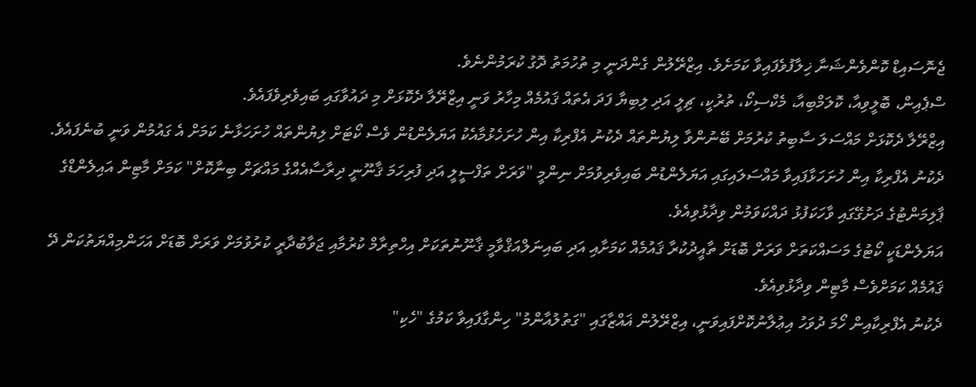ޖެނޮސައިޑް ކޮންވެންޝަނާ ޚިލާފުވެފައިވާ ކަމަށެވެ. އިޒްރޭލުން ގެންދަނީ މި ތުހުމަތު ދޮގު ކުރަމުންނެވެ.
ސްޕެއިން، ބޮލީވިއާ، ކޮލަމްބިއާ، މެކްސިކޯ، ތުރުކީ، ޗިލީ އަދި ލިބިޔާ ފަދަ އެތައް ޤައުމެއް މިހާރު ވަނީ އިޒްރޭލާ ދެކޮޅަށް މި ދައުވާގައި ބައިވެރިވެފައެވެ.
އިޒްރޭލާ ދެކޮޅަށް މައްސަލަ ސާބިތު ކުރުމަށް ބޭނުންވާ ލިޔުންތައް ދެކުނު އެފްރިކާ އިން ހުށަހެޅުމާއެކު އަޔަލެންޑުން ވެސް ކޯޓަށް ލިޔުންތައް ހުށަހަޅާނެ ކަމަށް އެ ގައުމުން ވަނީ ބުނެފައެވެ.
ދެކުނު އެފްރިކާ އިން ހުށަހަޅާފައިވާ މައްސަލައިގައި އަޔަލެންޑުން ބައިވެރިވުމަށް ނިންމީ "ވަރަށް ތަފްސީލީ އަދި ފުރިހަމަ ޤާނޫނީ ދިރާސާއެއްގެ މައްޗަށް ބިނާކޮށް" ކަމަށް މާޓިން އައިލެންޑްގެ ޕާލިމަންޓުގެ ދަށުގޭގައި ވާހަކަފުޅު ދައްކަވަމުން ވިދާޅުވިއެވެ.
އަޔަލެންޑަކީ ކޯޓުގެ މަސައްކަތަށް ވަރަށް ބޮޑަށް ތާއީދުކުރާ ޤައުމެއް ކަމަށާއި އަދި ބައިނަލްއަޤްވާމީ ޤާނޫނުތަކަށް އިހްތިރާމް ކުރުމާއި ޖަވާބުދާރީ ކުރުވުމަށް ވަރަށް ބޮޑަށް އަހަންމިއްޔަތުކަން ދޭ ޤައުމެއް ކަމަށްވެސް މާޓިން ވިދާޅުވިއެވެ.
ދެކުނު އެފްރިކާއިން ހޯމަ ދުވަހު އިޢުލާނުކޮށްފައިވަނީ، އިޒްރޭލުން ޣައްޒާގައި "ގަތުލުއާންމު" ހިންގާފައިވާ ކަމުގެ "ހެކި"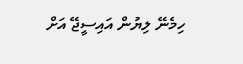ހިމެނޭ ލިޔުން އައިސީޖޭ އަށް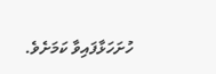ހުށަހަޅާފައިވާ ކަމަށެވެ.